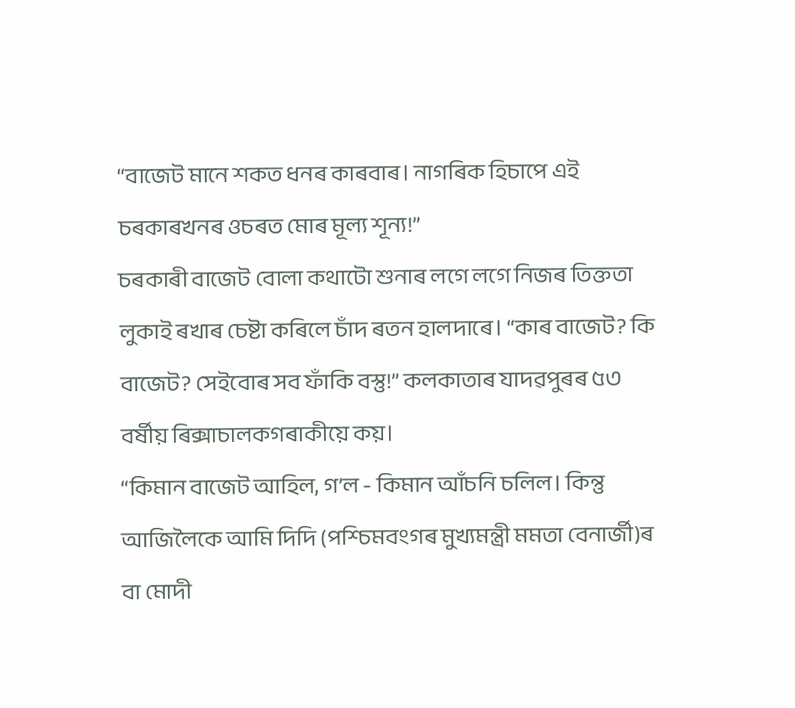“বাজেট মানে শকত ধনৰ কাৰবাৰ। নাগৰিক হিচাপে এই চৰকাৰখনৰ ওচৰত মোৰ মূল্য শূন্য!”
চৰকাৰী বাজেট বোলা কথাটো শুনাৰ লগে লগে নিজৰ তিক্ততা লুকাই ৰখাৰ চেষ্টা কৰিলে চাঁদ ৰতন হালদাৰে। “কাৰ বাজেট? কি বাজেট? সেইবোৰ সব ফাঁকি বস্তু!” কলকাতাৰ যাদৱপুৰৰ ৫৩ বৰ্ষীয় ৰিক্সাচালকগৰাকীয়ে কয়।
“কিমান বাজেট আহিল, গ’ল - কিমান আঁচনি চলিল। কিন্তু আজিলৈকে আমি দিদি (পশ্চিমবংগৰ মুখ্যমন্ত্ৰী মমতা বেনাৰ্জী)ৰ বা মোদী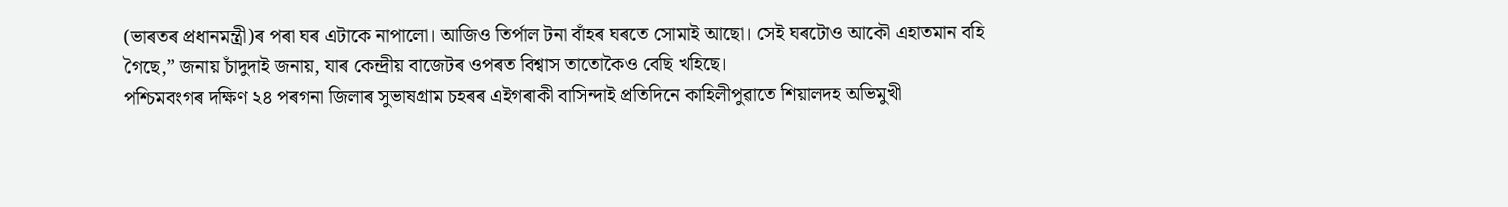(ভাৰতৰ প্ৰধানমন্ত্ৰী)ৰ পৰা ঘৰ এটাকে নাপালো। আজিও তিৰ্পাল টনা বাঁহৰ ঘৰতে সোমাই আছো। সেই ঘৰটোও আকৌ এহাতমান বহি গৈছে,” জনায় চাঁদুদাই জনায়, যাৰ কেন্দ্ৰীয় বাজেটৰ ওপৰত বিশ্বাস তাতোকৈও বেছি খহিছে।
পশ্চিমবংগৰ দক্ষিণ ২৪ পৰগনা জিলাৰ সুভাষগ্ৰাম চহৰৰ এইগৰাকী বাসিন্দাই প্ৰতিদিনে কাহিলীপুৱাতে শিয়ালদহ অভিমুখী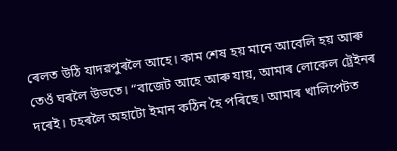ৰেলত উঠি যাদৱপুৰলৈ আহে। কাম শেষ হয় মানে আবেলি হয় আৰু তেওঁ ঘৰলৈ উভতে। “বাজেট আহে আৰু যায়, আমাৰ লোকেল ট্ৰেইনৰ দৰেই। চহৰলৈ অহাটো ইমান কঠিন হৈ পৰিছে। আমাৰ খালিপেটত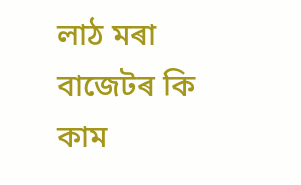লাঠ মৰা বাজেটৰ কি কাম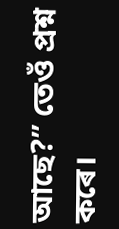আছে?” তেওঁ প্ৰশ্ন কৰে।